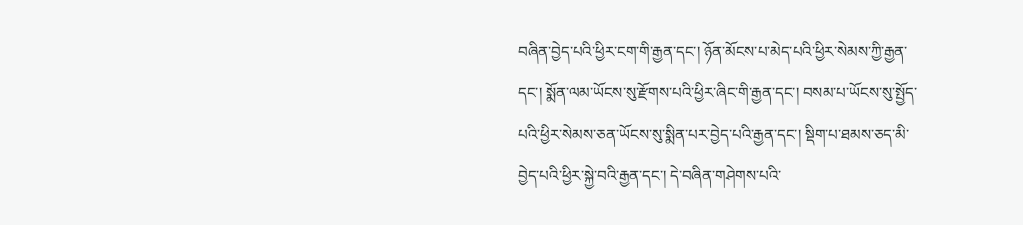བཞིན་བྱེད་པའི་ཕྱིར་ངག་གི་རྒྱན་དང་། ཉོན་མོངས་པ་མེད་པའི་ཕྱིར་སེམས་ཀྱི་རྒྱན་དང་། སྨོན་ལམ་ཡོངས་སུ་རྫོགས་པའི་ཕྱིར་ཞིང་གི་རྒྱན་དང་། བསམ་པ་ཡོངས་སུ་སྤྱོད་པའི་ཕྱིར་སེམས་ཅན་ཡོངས་སུ་སྨིན་པར་བྱེད་པའི་རྒྱན་དང་། སྡིག་པ་ཐམས་ཅད་མི་བྱེད་པའི་ཕྱིར་སྐྱེ་བའི་རྒྱན་དང་། དེ་བཞིན་གཤེགས་པའི་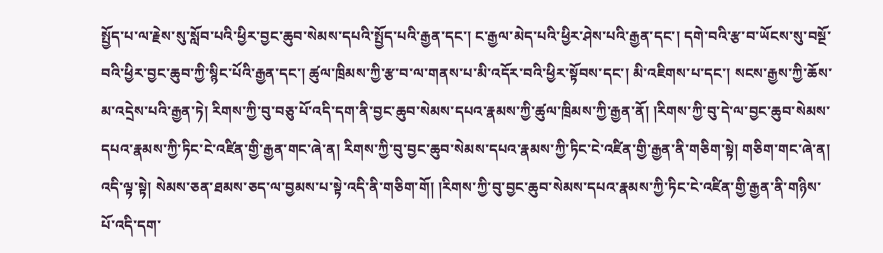སྤྱོད་པ་ལ་རྗེས་སུ་སློབ་པའི་ཕྱིར་བྱང་ཆུབ་སེམས་དཔའི་སྤྱོད་པའི་རྒྱན་དང་། ང་རྒྱལ་མེད་པའི་ཕྱིར་ཤེས་པའི་རྒྱན་དང་། དགེ་བའི་རྩ་བ་ཡོངས་སུ་བསྔོ་བའི་ཕྱིར་བྱང་ཆུབ་ཀྱི་སྙིང་པོའི་རྒྱན་དང་། ཚུལ་ཁྲིམས་ཀྱི་རྩ་བ་ལ་གནས་པ་མི་འདོར་བའི་ཕྱིར་སྟོབས་དང་། མི་འཇིགས་པ་དང་། སངས་རྒྱས་ཀྱི་ཆོས་མ་འདྲེས་པའི་རྒྱན་ཏེ། རིགས་ཀྱི་བུ་བཅུ་པོ་འདི་དག་ནི་བྱང་ཆུབ་སེམས་དཔའ་རྣམས་ཀྱི་ཚུལ་ཁྲིམས་ཀྱི་རྒྱན་ནོ། །རིགས་ཀྱི་བུ་དེ་ལ་བྱང་ཆུབ་སེམས་དཔའ་རྣམས་ཀྱི་ཏིང་ངེ་འཛིན་གྱི་རྒྱན་གང་ཞེ་ན། རིགས་ཀྱི་བུ་བྱང་ཆུབ་སེམས་དཔའ་རྣམས་ཀྱི་ཏིང་ངེ་འཛིན་གྱི་རྒྱན་ནི་གཅིག་སྟེ། གཅིག་གང་ཞེ་ན། འདི་ལྟ་སྟེ། སེམས་ཅན་ཐམས་ཅད་ལ་བྱམས་པ་སྟེ་འདི་ནི་གཅིག་གོ། །རིགས་ཀྱི་བུ་བྱང་ཆུབ་སེམས་དཔའ་རྣམས་ཀྱི་ཏིང་ངེ་འཛིན་གྱི་རྒྱན་ནི་གཉིས་པོ་འདི་དག་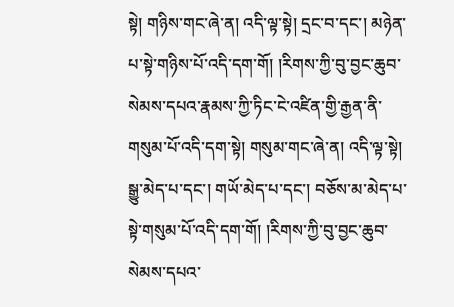སྟེ། གཉིས་གང་ཞེ་ན། འདི་ལྟ་སྟེ། དྲང་བ་དང་། མཉེན་པ་སྟེ་གཉིས་པོ་འདི་དག་གོ། །རིགས་ཀྱི་བུ་བྱང་ཆུབ་སེམས་དཔའ་རྣམས་ཀྱི་ཏིང་ངེ་འཛིན་གྱི་རྒྱན་ནི་གསུམ་པོ་འདི་དག་སྟེ། གསུམ་གང་ཞེ་ན། འདི་ལྟ་སྟེ། སྒྱུ་མེད་པ་དང་། གཡོ་མེད་པ་དང་། བཅོས་མ་མེད་པ་སྟེ་གསུམ་པོ་འདི་དག་གོ། །རིགས་ཀྱི་བུ་བྱང་ཆུབ་སེམས་དཔའ་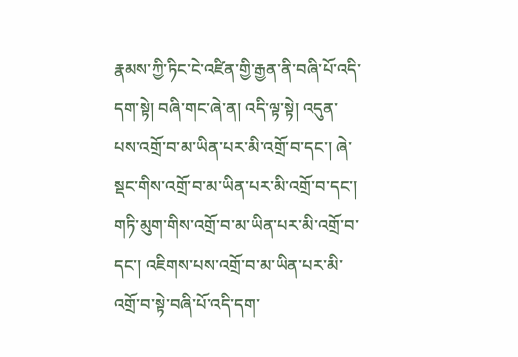རྣམས་ཀྱི་ཏིང་ངེ་འཛིན་གྱི་རྒྱན་ནི་བཞི་པོ་འདི་དག་སྟེ། བཞི་གང་ཞེ་ན། འདི་ལྟ་སྟེ། འདུན་པས་འགྲོ་བ་མ་ཡིན་པར་མི་འགྲོ་བ་དང་། ཞེ་སྡང་གིས་འགྲོ་བ་མ་ཡིན་པར་མི་འགྲོ་བ་དང་། གཏི་མུག་གིས་འགྲོ་བ་མ་ཡིན་པར་མི་འགྲོ་བ་དང་། འཇིགས་པས་འགྲོ་བ་མ་ཡིན་པར་མི་འགྲོ་བ་སྟེ་བཞི་པོ་འདི་དག་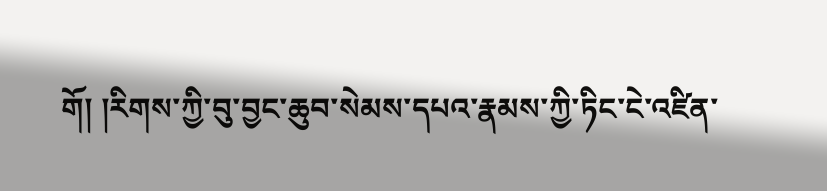གོ། །རིགས་ཀྱི་བུ་བྱང་ཆུབ་སེམས་དཔའ་རྣམས་ཀྱི་ཏིང་ངེ་འཛིན་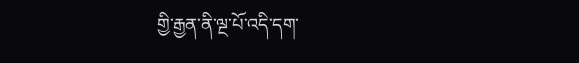གྱི་རྒྱན་ནི་ལྔ་པོ་འདི་དག་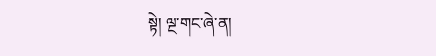སྟེ། ལྔ་གང་ཞེ་ན།